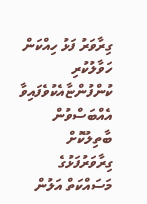ގިރާވަރު ފަޅު ހިއްކަން ހަވާލުކުރި ކުންފުންޏާއެކުވެފައިވާ އެއްބަސްވުން ބާތިލުކޮށް ގިރާވަރުފަޅުގެ މަސައްކަތް އަލުން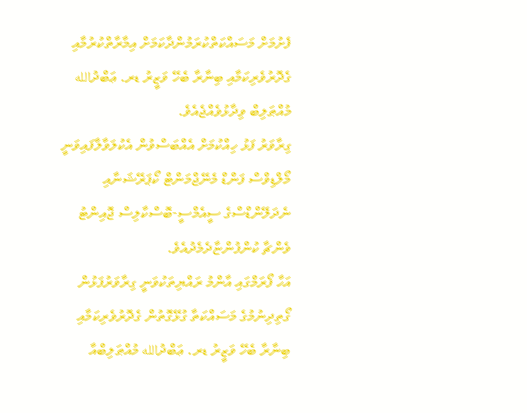ފެށުމަށް މަސައްކަތްކުރަމުންދާކަމަށް އިމާރާތްކުރުމާއި ގެދޮރުވެރިކަމާއި ބިނާރާ ބެހޭ ވަޒީރު ޑރ. ޢަބްދުالله މުއްޠަލިބް ވިދާޅުވެއްޖެއެވެ.
ގިރާވަރު ފަޅު ހިއްކުމަށް އެއްބަސްވުން އެކުލަވާލާފައިވަނީ މޯލްޑިވްސް ފަންޑް މެނޭޖްމަންޓް ކޯޕަރޭޝަނާއި ނެދަލޭންޑްސްގެ ސީއެމްސީ-ބޮސްކާލިސް ޖޮއިންޓު ވެންޗާ ކުންފުންޏާދެމެދުއެވެ.
އަހާ ފޯރަމްގައި އާންމު ރައްޔިތަކުވަނީ ގިރާވަރުފަޅުން ގޯތިދިނުމުގެ މަސައްކަތާ ގުޅޭގޮތުން ގެދޮރުވެރިކަމާއި ބިނާރާ ބެހޭ ވަޒީރު ޑރ. ޢަބްދުالله މުއްޠަލިބްއާ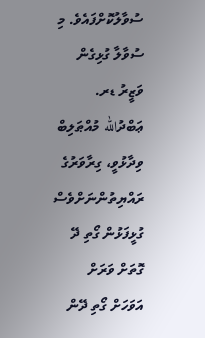ސުވާލުކޮށްފައެވެ. މި ސުވާލާ ގުޅިގެން ވަޒީރު ޑރ. ޢަބްދުالله މުއްޠަލިބް ވިދާޅުވީ، ގިރާވަރުގެ ރައްޔިތުންނަށްވެސް ގުޅީފަޅުން ގޯތި ދޭ ގޮތަށް ވަރަށް އަވަހަށް ގޯތި ދޭން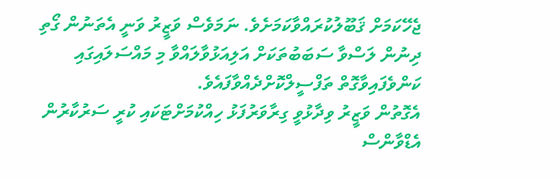ޖެހޭކަމަށް ޤަބޫލުކުރައްވާކަމަށެވެ. ނަމަވެސް ވަޒީރު ވަނީ އެތަނުން ގޯތި ދިނުން ލަސްވާ ސަބަބުތަކަށް އަލިއަޅުވާލައްވާ މި މައްސަލައިގައި ކަންވެފައިވާގޮތް ތަފްސީލްކޮށްދެއްވާފައެވެ.
އެގޮތުން ވަޒީރު ވިދާޅުވީ ގިރާވަރުފަޅު ހިއްކުމަށްޓަކައި ކުރީ ސަރުކާރުން އެޑްވާންސް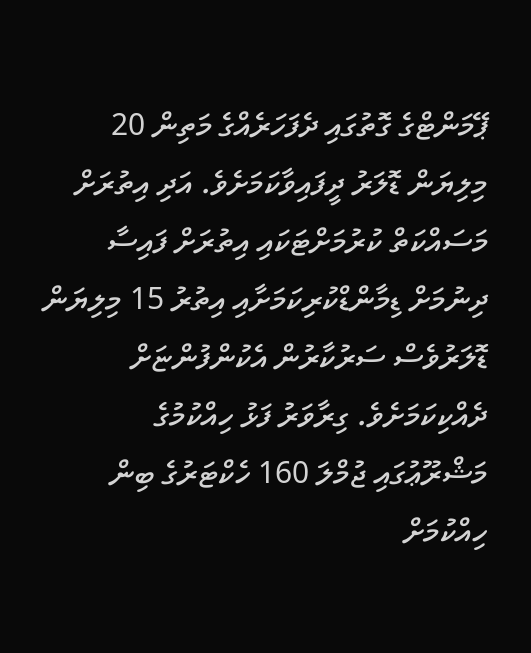ޕޭމަންޓްގެ ގޮތުގައި ދެފަހަރެއްގެ މަތިން 20 މިލިޔަން ޑޮލަރު ދީފައިވާކަމަށެވެ. އަދި އިތުރަށް މަސައްކަތް ކުރުމަށްޓަކައި އިތުރަށް ފައިސާ ދިނުމަށް ޑިމާންޑްކުރިކަމަށާއި އިތުރު 15 މިލިޔަން ޑޮލަރުވެސް ސަރުކާރުން އެކުންފުންޏަށް ދެއްކިކަމަށެވެ. ގިރާވަރު ފަޅު ހިއްކުމުގެ މަޝްރޫޢުގައި ޖުމްލަ 160 ހެކްޓަރުގެ ބިން ހިއްކުމަށް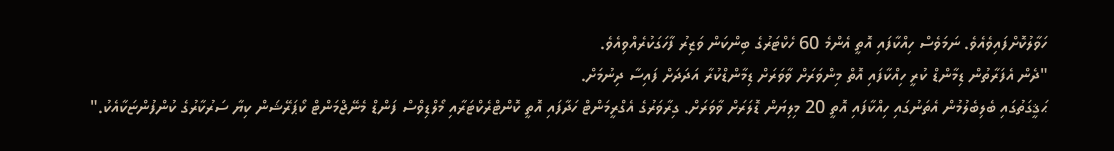ހަވާލުކޮށްފައިވެއެވެ. ނަމަވެސް ހިއްކާފައި އޮތީ އެންމެ 60 ހެކްޓަރުގެ ބިންކަން ވަޒިރު ފާހަގަކުރެއްވިއެވެ.
"ދެން އެފަރާތުން ޑިމާންޑް ކުރީ ހިއްކާފައި އޮތް މިންވަރަށް ވާވަރަށް ޑިމާންޑްކުރާ އަދަދަށް ފައިސާ ދިނުމަށް.
ޙަޤީގަތުގައި ބެލިބެލުމުން އެތަނުގައި ހިއްކާފައި އޮތީ 20 މިލިޔަން ޑޮލަރަށް ވާވަރަށް. ގިރާވަރުގެ އެގްރީމަންޓް ހަދާފައި އޮތީ ކޮންޓްރެކްޓަރާއި މޯލްޑިވްސް ފަންޑް މެނޭޖްމަންޓް ކޯޕަރޭޝަން ކިޔާ ސަރުކާރުގެ ކުންފުންޏަކާއެކު."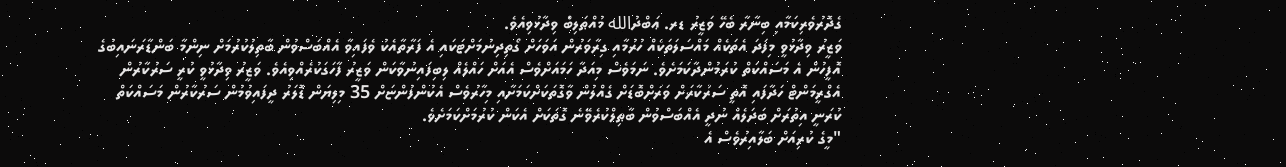ގެދޮރުވެރިކަމާއި ބިނާރާ ބެހޭ ވަޒީރު ޑރ. ޢަބްދުالله މުއްޠަލިބް ވިދާޅުވިއެވެ.
ވަޒީރު ވިދާޅުވީ މިފަދަ އެތަކެއް މައްސަލަތަކެއް ހުރުމާއި ގިރާވަރުން އަވަހަށް ގޯތިދިނުމަށްޓަކައި އެ ފަރާތާއެކު ވެފައިވާ އެއްބަސްވުން ބާތިލުކުރުމަށް ނިންމާ ބަންޑާރަނައިބުގެ އޮފީހުން އެ މަސައްކަތް ކުރަމުންދާކަމަށެވެ. ނަމަވެސް މިއަދާ ހަމައަށްވެސް އެއަށް ހައްލެއް ލިބިފައިނުވާކަން ވަޒީރު ފާހަގަކުރެއްވިއެވެ. ވަޒީރު ވިދާޅުވީ ކުރީ ސަރުކާރުން އެގްރީމަންޓް ހަދާފައި އޮތީ ސަރުކާރަށް ވަރަށްބޮޑަށް ގެއްލުން ވާގޮތަކަށްކަމަށާއި މިހާރުވެސް އެކުންފުންޏަށް 35 މިލިޔަން ޑޮލަރު ދީފައިވުމުން ސަރުކާރުން މަސައްކަތް ކުރަނީ އިތުރަށް ބަދަލެއް ނުދީ އެއްބަސްވުން ބާޠިލްކުރެވޭނެ ގޮތަކަށް އެކަން ކުރުމަށްކަމަށެވެ.
"މީގެ ކުރިއަށް ބަލާއިރުވެސް އެ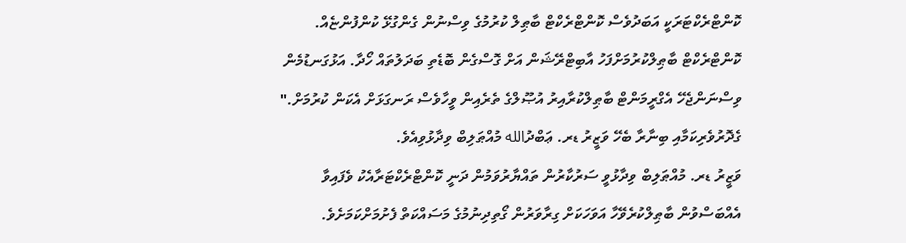ކޮންޓްރެކްޓަރަކީ އަބަދުވެސް ކޮންޓްރެކްޓް ބާޠިލް ކުރުމުގެ ވިސްނުން ގެންގުޅޭ ކުންފުންޏެއް. ކޮންޓްރެކްޓް ބާޠިލްކުރުމަށްފަހު އާބިޓްރޭޝަން އަށް ގޮސްގެން ބޮޑެތި ބަދަލުތައް ހޯދާ. އަޅުގަނޑުމެން ވިސްނަންޖެހޭ އެގްރީމަންޓް ބާޠިލްކުރާއިރު އުޞޫލްގެ ތެރެއިން ވީހާވެސް ރަނގަޅަށް އެކަން ކުރުމަށް." ގެދޮރުވެރިކަމާއި ބިނާރާ ބެހޭ ވަޒީރު ޑރ. ޢަބްދުالله މުއްޠަލިބް ވިދާޅުވިއެވެ.
ވަޒީރު ޑރ. މުއްޠަލިބް ވިދާޅުވީ ސަރުކާރުން ތައްޔާރުވަމުން ދަނީ ކޮންޓްރެކްޓަރާއެކު ވެފައިވާ އެއްބަސްވުން ބާޠިލްކުރެވޭހާ އަވަހަކަށް ގިރާވަރުން ގޯތިދިނުމުގެ މަސައްކަތް ފެށުމަށްކަމަށެވެ.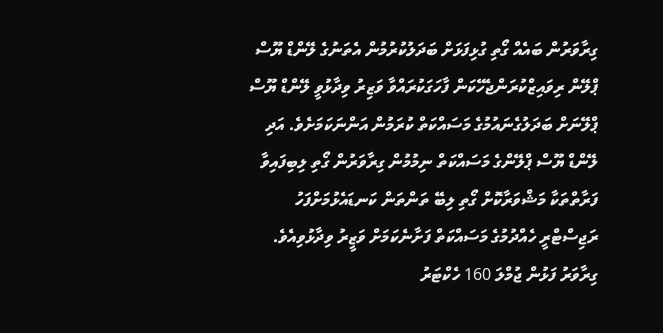ގިރާވަރުން ބައެއް ގޯތި ގުޅިފަޅަށް ބަދަލުކުރުމުން އެތަނުގެ ލޭންޑް ޔޫސް ޕްލޭން ރިވައިޒްކުރަންޖެހޭކަން ފާހަގަކުރައްވާ ވަޒިރު ވިދާޅުވީ ލޭންޑް ޔޫސް ޕްލޭނަށް ބަދަލުގެނައުމުގެ މަސައްކަތް ކުރަމުން އަންނަކަމަށެވެ. އަދި ލޭންޑް ޔޫސް ޕްލޭންގެ މަސައްކަތް ނިމުމުން ގިރާވަރުން ގޯތި ލިބިފައިވާ ފަރާތްތަކާ މަޝްވަރާކޮށް ގޯތި ލިބޭ ތަންތަން ކަނޑައެޅުމަށްފަހު ރަޖިސްޓްރީ ހެއްދުމުގެ މަސައްކަތް ފަށާނެކަމަށް ވަޒީރު ވިދާޅުވިއެވެ.
ގިރާވަރު ފަޅުން ޖުމްލަ 160 ހެކްޓަރު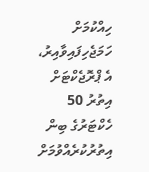ހިއްކުމަށް ހަމަޖެހިފައިވާއިރު، އެ ޕްރޮޖެކްޓަށް އިތުރު 50 ހެކްޓަރުގެ ބިން އިތުރުކުރެއްވުމަށް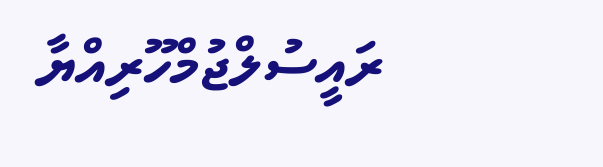ރައީސުލްޖުމްހޫރިއްޔާ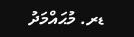ޑރ. މުޙައްމަދު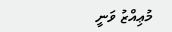މުޢިއްޒު ވަނީ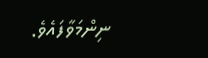ނިންމަވާފައެވެ.